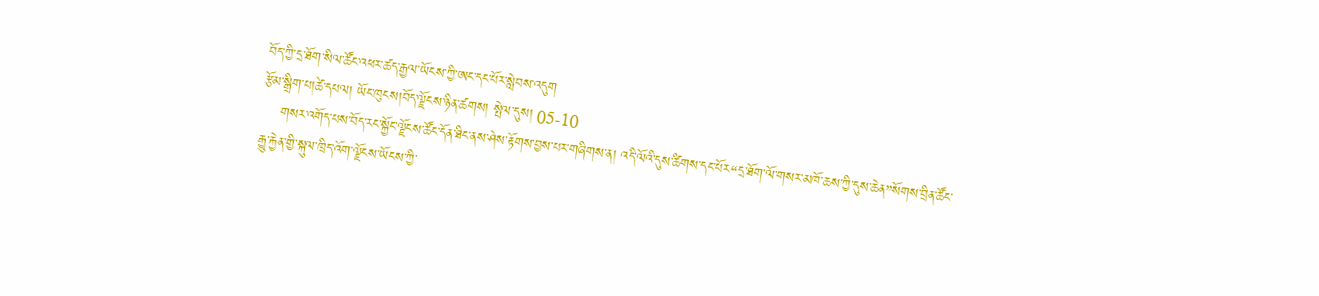བོད་ཀྱི་དྲ་ཐོག་སིལ་ཚོང་འཕར་ཚད་རྒྱལ་ཡོངས་ཀྱི་ཨང་དང་པོར་སླེབས་འདུག
རྩོམ་སྒྲིག་པ།ཚེ་དཔལ། ཡོང་ཁུངས།བོད་ལྗོངས་ཉིན་ཚགས། སྤེལ་དུས། 05-10
    གསར་འགོད་པས་བོད་རང་སྐྱོང་ལྗོངས་ཚོང་དོན་ཐིང་ནས་ཤེས་རྟོགས་བྱས་པར་གཞིགས་ན། འདི་ལོའི་དུས་ཚིགས་དང་པོར“དྲ་ཐོག་ལོ་གསར་མཁོ་ཆས་ཀྱི་དུས་ཆེན”སོགས་བྲིན་ཚོང་རྒྱུ་རྐྱེན་གྱི་སྐུལ་ཁྲིད་འོག་ལྗོངས་ཡོངས་ཀྱི་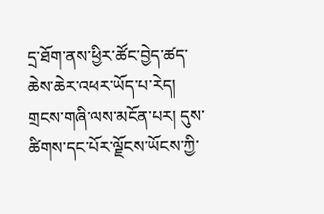དྲ་ཐོག་ནས་ཕྱིར་ཚོང་བྱེད་ཚད་ཆེས་ཆེར་འཕར་ཡོད་པ་རེད། གྲངས་གཞི་ལས་མངོན་པར། དུས་ཚིགས་དང་པོར་ལྗོངས་ཡོངས་ཀྱི་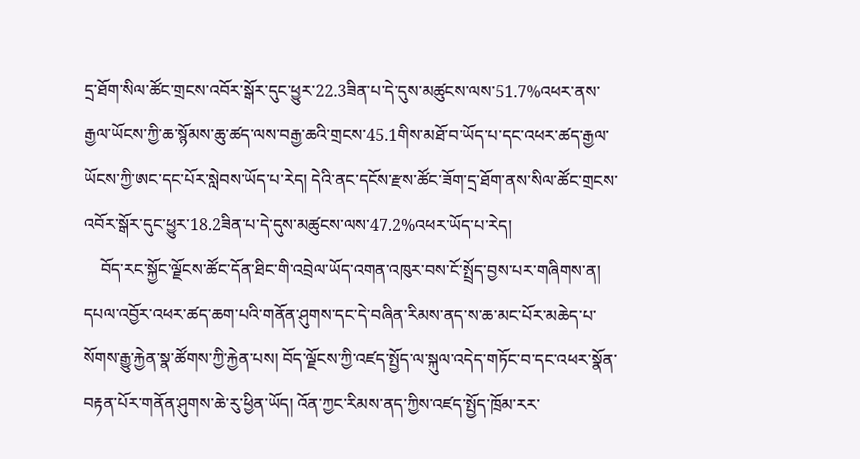དྲ་ཐོག་སིལ་ཚོང་གྲངས་འབོར་སྒོར་དུང་ཕྱུར་22.3ཟིན་པ་དེ་དུས་མཚུངས་ལས་51.7%འཕར་ནས་རྒྱལ་ཡོངས་ཀྱི་ཆ་སྙོམས་ཆུ་ཚད་ལས་བརྒྱ་ཆའི་གྲངས་45.1གིས་མཐོ་བ་ཡོད་པ་དང་འཕར་ཚད་རྒྱལ་ཡོངས་ཀྱི་ཨང་དང་པོར་སླེབས་ཡོད་པ་རེད། དེའི་ནང་དངོས་རྫས་ཚོང་ཟོག་དྲ་ཐོག་ནས་སིལ་ཚོང་གྲངས་འབོར་སྒོར་དུང་ཕྱུར་18.2ཟིན་པ་དེ་དུས་མཚུངས་ལས་47.2%འཕར་ཡོད་པ་རེད།
    བོད་རང་སྐྱོང་ལྗོངས་ཚོང་དོན་ཐིང་གི་འབྲེལ་ཡོད་འགན་འཁུར་བས་ངོ་སྤྲོད་བྱས་པར་གཞིགས་ན། དཔལ་འབྱོར་འཕར་ཚད་ཆག་པའི་གནོན་ཤུགས་དང་དེ་བཞིན་རིམས་ནད་ས་ཆ་མང་པོར་མཆེད་པ་སོགས་རྒྱུ་རྐྱེན་སྣ་ཚོགས་ཀྱི་རྐྱེན་པས། བོད་ལྗོངས་ཀྱི་འཛད་སྤྱོད་ལ་སྐུལ་འདེད་གཏོང་བ་དང་འཕར་སྣོན་བརྟན་པོར་གནོན་ཤུགས་ཆེ་རུ་ཕྱིན་ཡོད། འོན་ཀྱང་རིམས་ནད་ཀྱིས་འཛད་སྤྱོད་ཁྲོམ་རར་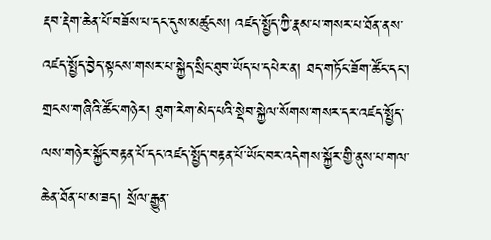རྡབ་རྡེག་ཆེན་པོ་བཟོས་པ་དང་དུས་མཚུངས། འཛད་སྤྱོད་ཀྱི་རྣམ་པ་གསར་པ་ཐོན་ནས་འཛད་སྤྱོད་བྱེད་སྟངས་གསར་པ་སྐྱེད་སྲིང་ཐུབ་ཡོད་པ་དཔེར་ན། ཐད་གཏོང་ཟོག་ཚོང་དང་། གྲངས་གཞིའི་ཚོང་གཉེར། ཐུག་རེག་མེད་པའི་སྡེབ་སྐྱེལ་སོགས་གསར་དར་འཛད་སྤྱོད་ལས་གཉེར་སྐྱོང་བརྟན་པོ་དང་འཛད་སྤྱོད་བརྟན་པོ་ཡོང་བར་འདེགས་སྐྱོར་གྱི་ནུས་པ་གལ་ཆེན་ཐོན་པ་མ་ཟད། སྲོལ་རྒྱུན་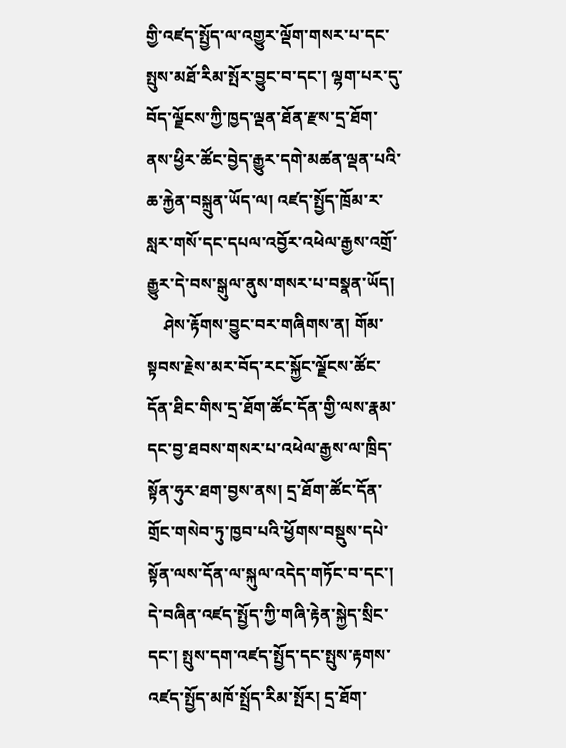གྱི་འཛད་སྤྱོད་ལ་འགྱུར་ལྡོག་གསར་པ་དང་སྤུས་མཐོ་རིམ་སྤོར་བྱུང་བ་དང་། ལྷག་པར་དུ་བོད་ལྗོངས་ཀྱི་ཁྱད་ལྡན་ཐོན་རྫས་དྲ་ཐོག་ནས་ཕྱིར་ཚོང་བྱེད་རྒྱུར་དགེ་མཚན་ལྡན་པའི་ཆ་རྐྱེན་བསྐྲུན་ཡོད་ལ། འཛད་སྤྱོད་ཁྲོམ་ར་སླར་གསོ་དང་དཔལ་འབྱོར་འཕེལ་རྒྱས་འགྲོ་རྒྱུར་དེ་བས་སྒུལ་ནུས་གསར་པ་བསྣན་ཡོད།
    ཤེས་རྟོགས་བྱུང་བར་གཞིགས་ན། གོམ་སྟབས་རྗེས་མར་བོད་རང་སྐྱོང་ལྗོངས་ཚོང་དོན་ཐིང་གིས་དྲ་ཐོག་ཚོང་དོན་གྱི་ལས་རྣམ་དང་བྱ་ཐབས་གསར་པ་འཕེལ་རྒྱས་ལ་ཁྲིད་སྟོན་ཧུར་ཐག་བྱས་ནས། དྲ་ཐོག་ཚོང་དོན་གྲོང་གསེབ་ཏུ་ཁྱབ་པའི་ཕྱོགས་བསྡུས་དཔེ་སྟོན་ལས་དོན་ལ་སྐུལ་འདེད་གཏོང་བ་དང་། དེ་བཞིན་འཛད་སྤྱོད་ཀྱི་གཞི་རྟེན་སྐྱེད་སྲིང་དང་། སྤུས་དག་འཛད་སྤྱོད་དང་སྤུས་རྟགས་འཛད་སྤྱོད་མཁོ་སྤྲོད་རིམ་སྤོར། དྲ་ཐོག་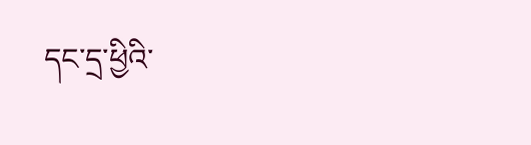དང་དྲ་ཕྱིའི་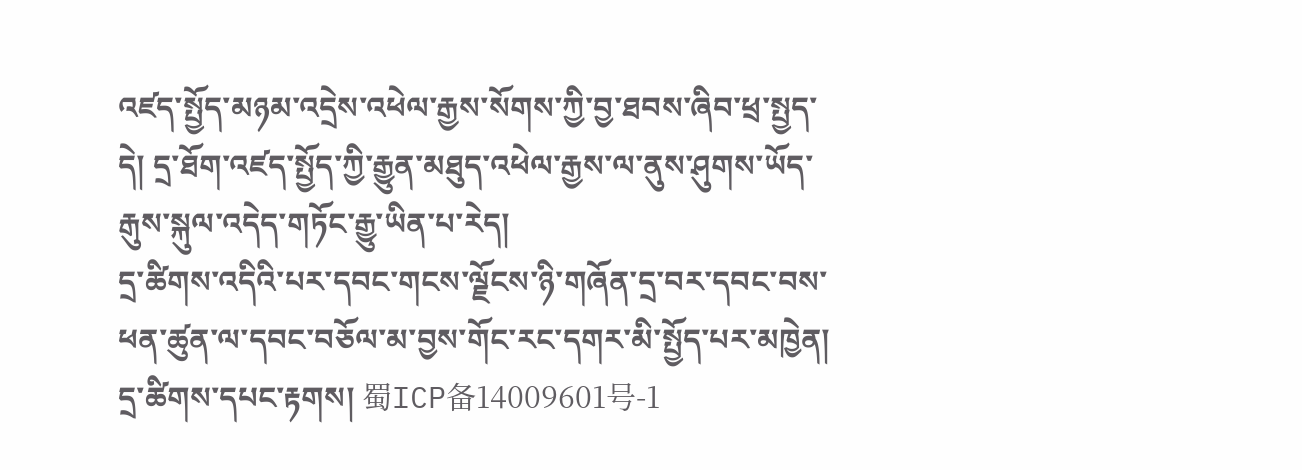འཛད་སྤྱོད་མཉམ་འདྲེས་འཕེལ་རྒྱས་སོགས་ཀྱི་བྱ་ཐབས་ཞིབ་ཕྲ་སྤྱད་དེ། དྲ་ཐོག་འཛད་སྤྱོད་ཀྱི་རྒྱུན་མཐུད་འཕེལ་རྒྱས་ལ་ནུས་ཤུགས་ཡོད་རྒུས་སྐུལ་འདེད་གཏོང་རྒྱུ་ཡིན་པ་རེད།
དྲ་ཚིགས་འདིའི་པར་དབང་གངས་ལྗོངས་ཉི་གཞོན་དྲ་བར་དབང་བས་ཕན་ཚུན་ལ་དབང་བཅོལ་མ་བྱས་གོང་རང་དགར་མི་སྤྱོད་པར་མཁྱེན།
དྲ་ཚིགས་དཔང་རྟགས། 蜀ICP备14009601号-1